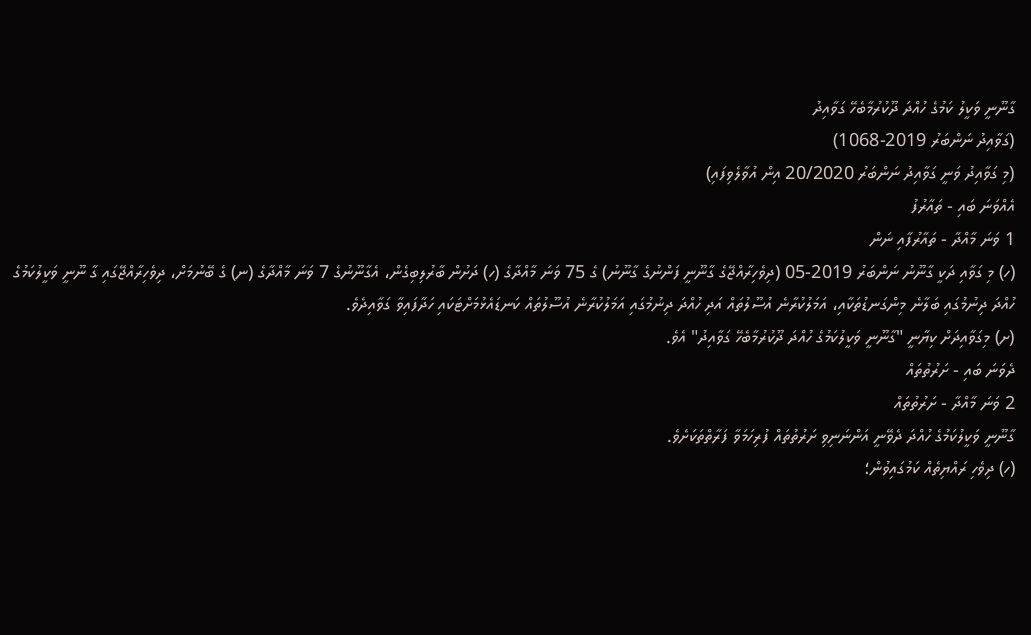ގާނޫނީ ވަކީލު ކަމުގެ ހުއްދަ ދޫކުރުމާބެހޭ ގަވާއިދު
(ގަވާއިދު ނަންބަރު 2019-1068)
(މި ގަވާއިދު ވަނީ ގަވާއިދު ނަންބަރު 20/2020 އިން އުވާލެވިފައި)
އެއްވަނަ ބައި - ތައާރުފު
1 ވަނަ މާއްދާ - ތައާރުފާއި ނަން
(ހ) މި ގަވާއި ދަކީ ގާނޫނު ނަންބަރު 2019-05 (ދިވެހިރާއްޖޭގެ ގާނޫނީ ފަންނުގެ ގާނޫނު) ގެ 75 ވަނަ މާއްދާގެ (ހ) ދަށުން ބާރުލިބިގެން، އެގާނޫނުގެ 7 ވަނަ މާއްދާގެ (ނ) ގެ ބޭނުމަށް، ދިވެހިރާއްޖޭގައި ގާ ނޫނީ ވަކީލުކަމުގެ ހުއްދަ ދިނުމުގައި ބަލާނެ މިންގަނޑުތަކާއި، އަމަލުކުރާނެ އުސޫލުތައް އަދި ހުއްދަ ދިނުމުގައި އަމަލުކުރާނެ އުސޫލުތައް ކަނޑައެޅުމަށްޓަކައި ހަދާފައިވާ ގަވާއިދެވެ.
(ށ) މިގަވާއިދަށް ކިޔާނީ "ގާނޫނީ ވަކީލުކަމުގެ ހުއްދަ ދޫކުރުމާބެހޭ ގަވާއިދު" އެވެ.
ދެވަނަ ބައި - ށަރުތުތައް
2 ވަނަ މާއްދާ - ށަރުތުތައް
ގާނޫނީ ވަކީލުކަމުގެ ހުއްދަ ދެވޭނީ އަންނަނިވި ށަރުތުތައް ފުރިހަމަވާ ފަރާތްތަކަށެވެ.
(ހ) ދިވެހި ރައްޔިތެއް ކަމުގައިވުން؛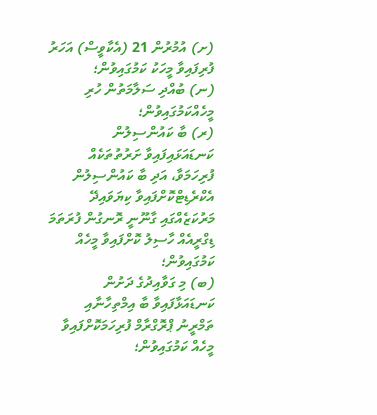(ށ) އުމުރުން 21 (އެކާވީސް) އަހަރު ފުރިފައިވާ މީހަކު ކަމުގައިވުން؛
(ނ) ބުއްދި ސަލާމަތުން ހުރި މީހެއްކަމުގައިވުން؛
(ރ) ބާ ކައުންސިލުން ކަނޑައަޅައިފައިވާ ށަރުތުތަކެއް ފުރިހަމަވާ، އަދި ބާ ކައުންސިލުން އެކްރެޑިޓްކޮށްފައިވާ ކިޔަވައިދޭ މަރުކަޒެއްގައި ގާނޫނީ ރޮނގުން ފުރަތަމަ ޑިގްރީއެއް ހާސިލު ކޮށްފައިވާ މީހެއް ކަމުގައިވުން؛
(ބ) މި ގަވާއިދުގެ ދަށުން ކަނޑައަޅާފައިވާ ބާ އިމްތިހާނާއި ތަމްރީނު ޕްރޮގްރާމް ފުރިހަމަކޮށްފައިވާ މީހެއް ކަމުގައިވުން؛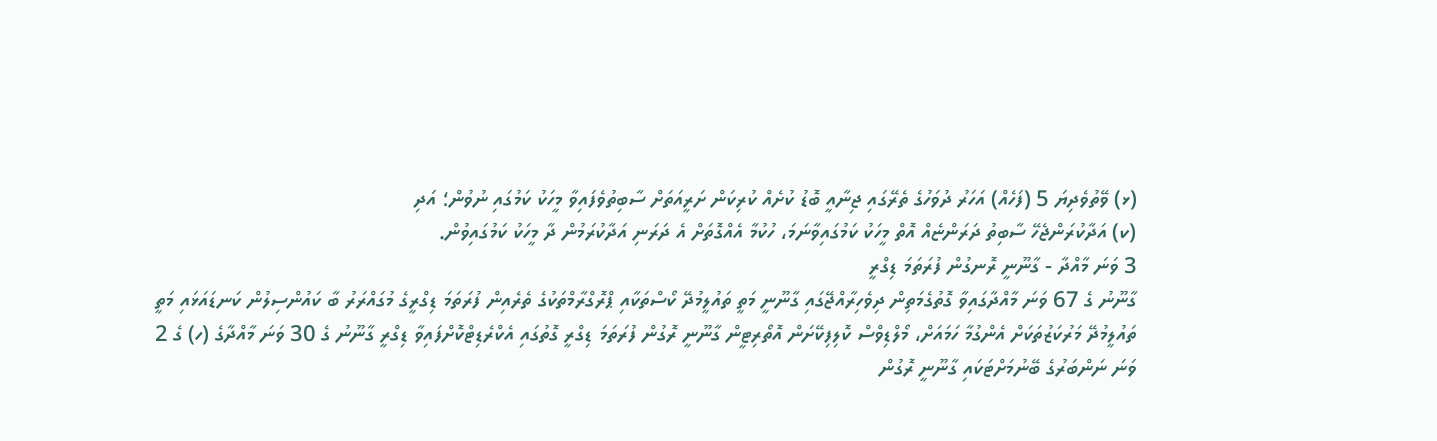(ޅ) ވޭތުވެދިޔަ 5 (ފަހެއް) އަހަރު ދުވަހުގެ ތެރޭގައި ޖިނާއީ ބޮޑު ކުށެއް ކުރިކަން ށަރީއަތަށް ސާބިތުވެފައިވާ މީހަކު ކަމުގައި ނުވުން؛ އަދި
(ކ) އަދާކުރަންޖެހޭ ސާބިތު ދަރަންޏެއް އޮތް މީހަކު ކަމުގައިވާނަމަ، ހުކުމާ އެއްގޮތަށް އެ ދަރަނި އަދާކުރަމުން ދާ މީހަކު ކަމުގައިވުން.
3 ވަނަ މާއްދާ - ގާނޫނީ ރޮނގުން ފުރަތަމަ ޑިގްރީ
ގާނޫނު ގެ 67 ވަނަ މާއްދާގައިވާ ގޮތުގެމަތިން ދިވެހިރާއްޖޭގައި ގާނޫނީ މަތީ ތައުލީމުދޭ ކޯސްތަކާއި ޕްރޮގްރާމްތަކުގެ ތެރެއިން ފުރަތަމަ ޑިގްރީގެ މުގައްރަރު ބާ ކައުންސިލުން ކަނޑައަޅައި މަތީ ތައުލީމުދޭ މަރުކަޒުތަކަށް އެންގުމާ ހަމައަށް، މޯލްޑިވްސް ކޮލިފިކޭށަން އޮތޯރިޓީން ގާނޫނީ ރޮގުން ފުރަތަމަ ޑިގްރީ ގޮތުގައި އެކްރެޑިޓްކޮށްފައިވާ ޑިގްރީ ގާނޫނު ގެ 30 ވަނަ މާއްދާގެ (ހ) ގެ 2 ވަނަ ނަންބަރުގެ ބޭނުމަށްޓަކައި ގާނޫނީ ރޮގުން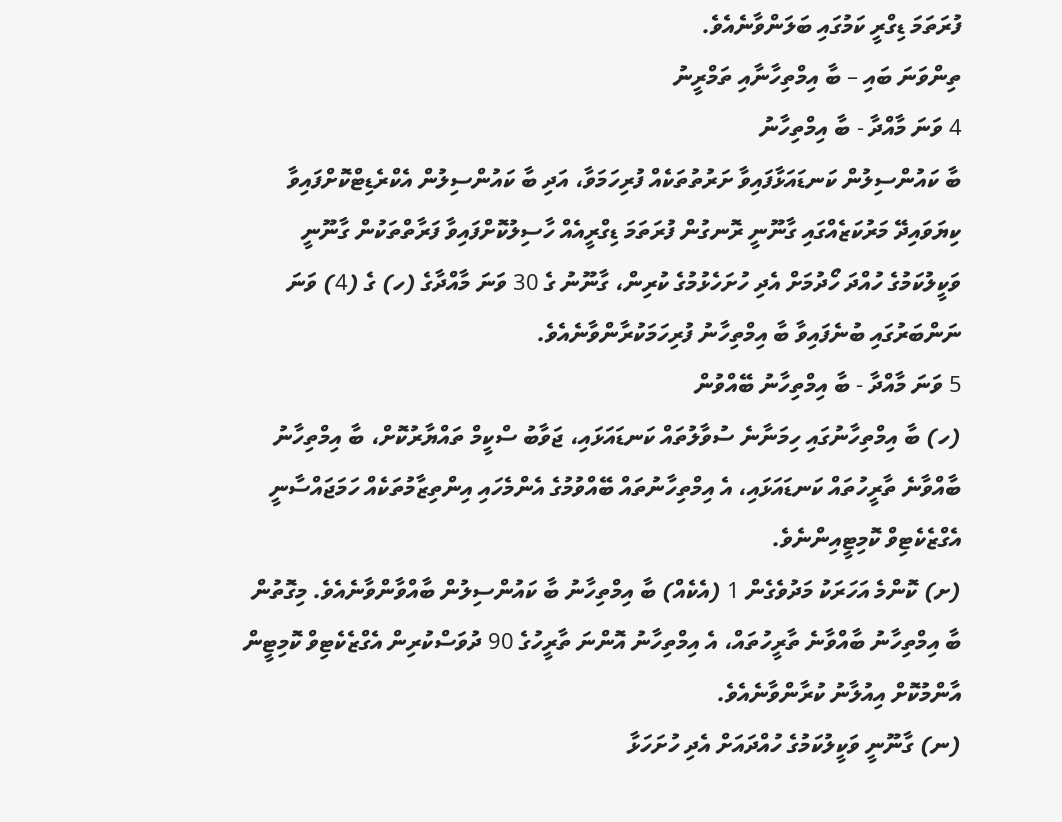ފުރަތަމަ ޑިގްރީ ކަމުގައި ބަލަންވާނެއެވެ.
ތިންވަނަ ބައި – ބާ އިމްތިހާނާއި ތަމްރީނު
4 ވަނަ މާއްދާ - ބާ އިމްތިހާނު
ބާ ކައުންސިލުން ކަނޑައަޅާފައިވާ ށަރުތުތަކެއް ފުރިހަމަވާ، އަދި ބާ ކައުންސިލުން އެކްރެޑިޓްކޮށްފައިވާ ކިޔަވައިދޭ މަރުކަޒެއްގައި ގާނޫނީ ރޮނގުން ފުރަތަމަ ޑިގްރީއެއް ހާސިލުކޮށްފައިވާ ފަރާތްތަކުން ގާނޫނީ ވަކީލުކަމުގެ ހުއްދަ ހޯދުމަށް އެދި ހުށަހެޅުމުގެ ކުރިން، ގާނޫނު ގެ 30 ވަނަ މާއްދާގެ (ހ) ގެ (4) ވަނަ ނަންބަރުގައި ބުނެފައިވާ ބާ އިމްތިހާނު ފުރިހަމަކުރާންވާނެއެވެ.
5 ވަނަ މާއްދާ - ބާ އިމްތިހާނު ބޭއްވުން
(ހ) ބާ އިމްތިހާނުގައި ހިމަނާނެ ސުވާލުތައް ކަނޑައަޅައި، ޖަވާބު ސްކީމް ތައްޔާރުކޮށް، ބާ އިމްތިހާނު ބާއްވާނެ ތާރީހުތައް ކަނޑައަޅައި، އެ އިމްތިހާނުތައް ބޭއްވުމުގެ އެންމެހައި އިންތިޒާމުތަކެއް ހަމަޖައްސާނީ އެގްޒެކެޓިވް ކޮމިޓީއިންނެވެ.
(ށ) ކޮންމެ އަހަރަކު މަދުވެގެން 1 (އެކެއް) ބާ އިމްތިހާނު ބާ ކައުންސިލުން ބާއްވާންވާނެއެވެ. މިގޮތުން ބާ އިމްތިހާނު ބާއްވާނެ ތާރީހުތައް، އެ އިމްތިހާނު އޮންނަ ތާރީހުގެ 90 ދުވަސްކުރިން އެގްޒެކެޓިވް ކޮމިޓީން އާންމުކޮށް އިއުލާނު ކުރާންވާނެއެވެ.
(ނ) ގާނޫނީ ވަކީލުކަމުގެ ހުއްދައަށް އެދި ހުށަހަޅާ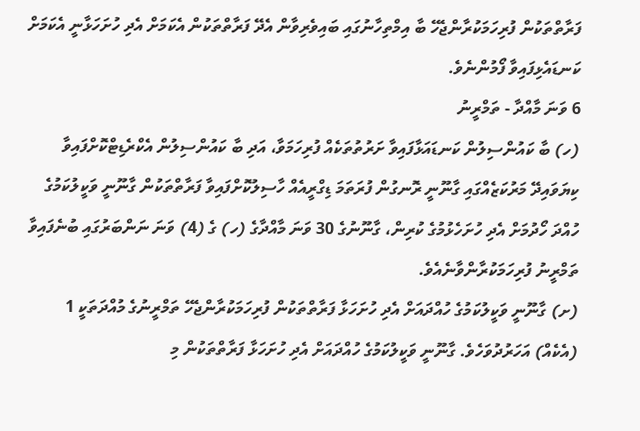ފަރާތްތަކުން ފުރިހަމަކުރާންޖެހޭ ބާ އިމްތިހާނުގައި ބައިވެރިވާން އެދޭ ފަރާތްތަކުން އެކަމަށް އެދި ހުށަހަޅާނީ އެކަމަށް ކަނޑައެޅިފައިވާ ފޯމުންނެވެ.
6 ވަނަ މާއްދާ - ތަމްރީނު
(ހ) ބާ ކައުންސިލުން ކަނޑައަޅާފައިވާ ށަރުތުތަކެއް ފުރިހަމަވާ، އަދި ބާ ކައުންސިލުން އެކްރެޑިޓްކޮށްފައިވާ ކިޔަވައިދޭ މަރުކަޒެއްގައި ގާނޫނީ ރޮނގުން ފުރަތަމަ ޑިގްރީއެއް ހާސިލުކޮށްފައިވާ ފަރާތްތަކުން ގާނޫނީ ވަކީލުކަމުގެ ހުއްދަ ހޯދުމަށް އެދި ހުށަހެޅުމުގެ ކުރިން، ގާނޫނުގެ 30 ވަނަ މާއްދާގެ (ހ) ގެ (4) ވަނަ ނަންބަރުގައި ބުނެފައިވާ ތަމްރީނު ފުރިހަމަކުރާންވާނެއެވެ.
(ށ) ގާނޫނީ ވަކީލުކަމުގެ ހުއްދައަށް އެދި ހުށަހަޅާ ފަރާތްތަކުން ފުރިހަމަކުރާންޖެހޭ ތަމްރީނުގެ މުއްދަތަކީ 1 (އެކެއް) އަހަރުދުވަހެވެ. ގާނޫނީ ވަކީލުކަމުގެ ހުއްދައަށް އެދި ހުށަހަޅާ ފަރާތްތަކުން މި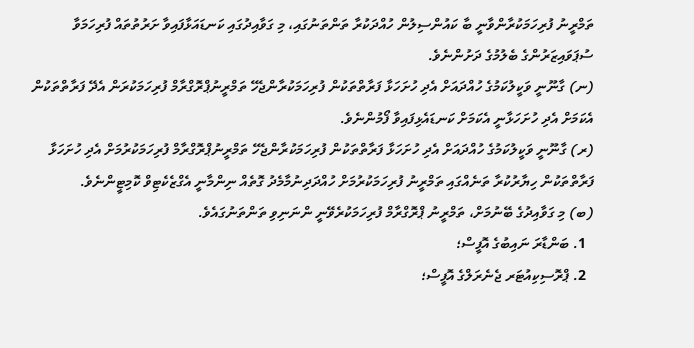ތަމްރީނު ފުރިހަމަކުރާންވާނީ ބާ ކައުންސިލުން ހުއްދަކުރާ ތަންތަނުގައި، މި ގަވާއިދުގައި ކަނޑައަޅާފައިވާ ށަރުތުތައް ފުރިހަމަވާ ސުޕަވައިޒަރުންގެ ބެލުމުގެ ދަށުންނެވެ.
(ނ) ގާނޫނީ ވަކީލުކަމުގެ ހުއްދައަށް އެދި ހުށަހަޅާ ފަރާތްތަކުން ފުރިހަމަކުރާންޖެހޭ ތަމްރީނުޕްރޮގްރާމް ފުރިހަމަކުރަން އެދޭ ފަރާތްތަކުން އެކަމަށް އެދި ހުށަހަޅާނީ އެކަމަށް ކަނޑައެޅިފައިވާ ފޯމުންނެވެ.
(ރ) ގާނޫނީ ވަކީލުކަމުގެ ހުއްދައަށް އެދި ހުށަހަޅާ ފަރާތްތަކުން ފުރިހަމަކުރާންޖެހޭ ތަމްރީނުޕްރޮގްރާމް ފުރިހަމަކުރުމަށް އެދި ހުށަހަޅާ ފަރާތްތަކުން ހިޔާރުކުރާ ތަނެއްގައި ތަމްރީނު ފުރިހަމަކުރުމަށް ހުއްދަދިނުމާމެދު ގޮތެއް ނިންމާނީ އެގްޒެކެޓިވް ކޮމިޓީންނެވެ.
(ބ) މި ގަވާއިދުގެ ބޭނުމަށް، ތަމްރީނު ޕްރޮގްރާމް ފުރިހަމަކުރެވޭނީ ންނަނިވި ތަންތަނުގައެވެ.
  1. ބަންޑާރަ ނައިބުގެ އޮފީސް؛
  2. ޕްރޮސިކިއުޓަރ ޖެނެރަލްގެ އޮފީސް؛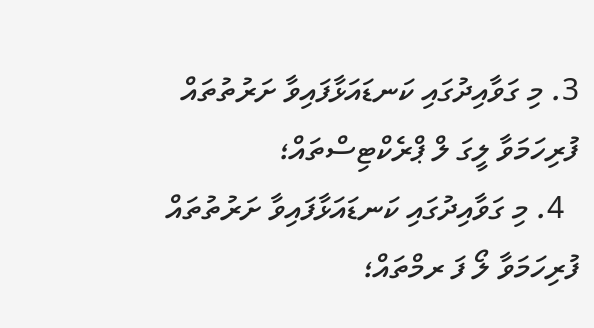3. މި ގަވާއިދުގައި ކަނޑައަޅާފައިވާ ށަރުތުތައް ފުރިހަމަވާ ލީގަ ލް ޕްރެކްޓިސްތައް؛
  4. މި ގަވާއިދުގައި ކަނޑައަޅާފައިވާ ށަރުތުތައް ފުރިހަމަވާ ލޯ ފަ ރމްތައް؛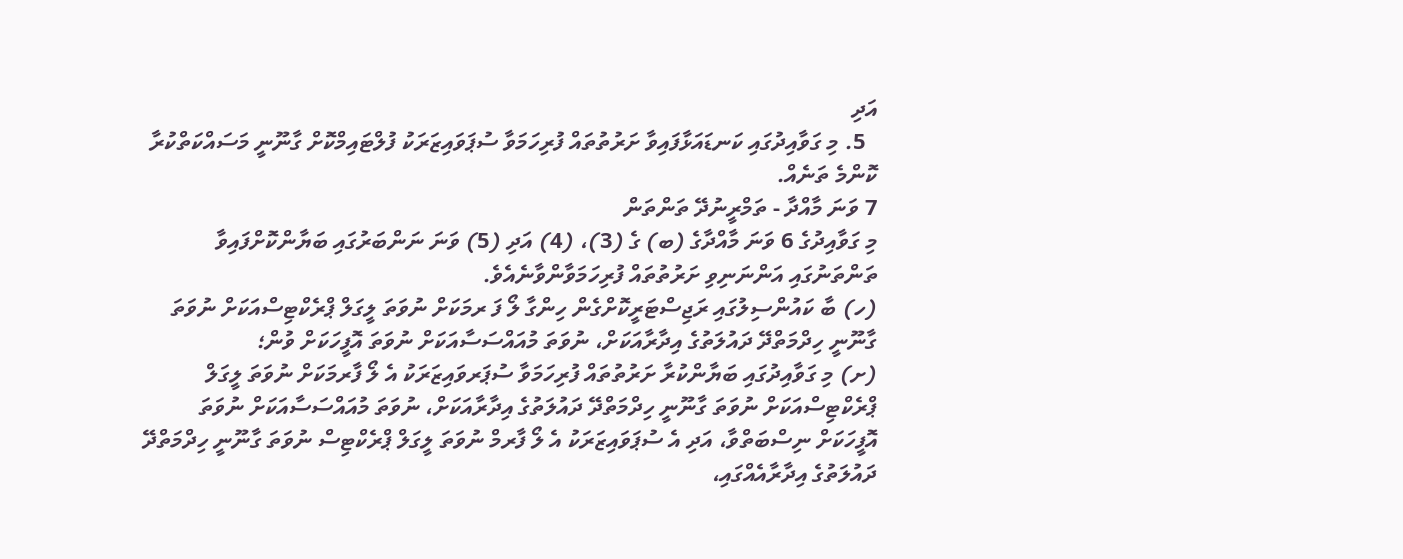އަދި
  5. މި ގަވާއިދުގައި ކަނޑައަޅާފައިވާ ށަރުތުތައް ފުރިހަމަވާ ސުޕަވައިޒަރަކު ފުލްޓައިމްކޮށް ގާނޫނީ މަސައްކަތްކުރާ ކޮންމެ ތަނެއް.
7 ވަނަ މާއްދާ - ތަމްރީނުދޭ ތަންތަން
މި ގަވާއިދުގެ 6 ވަނަ މާއްދާގެ (ބ) ގެ (3)، (4) އަދި (5) ވަނަ ނަންބަރުގައި ބަޔާންކޮށްފައިވާ ތަންތަނުގައި އަންނަނިވި ށަރުތުތައް ފުރިހަމަވާންވާނެއެވެ.
(ހ) ބާ ކައުންސިލުގައި ރަޖިސްޓަރީކޮށްގެން ހިންގާ ލޯ ފަ ރމަކަށް ނުވަތަ ލީގަލް ޕްރެކްޓިސްއަކަށް ނުވަތަ ގާނޫނީ ހިދްމަތްދޭ ދައުލަތުގެ އިދާރާއަކަށް، ނުވަތަ މުއައްސަސާއަކަށް ނުވަތަ އޮފީހަކަށް ވުން؛
(ށ) މި ގަވާއިދުގައި ބަޔާންކުރާ ށަރުތުތައް ފުރިހަމަވާ ސުޕަރވައިޒަރަކު އެ ލޯ ފާރމަކަށް ނުވަތަ ލީގަލް ޕްރެކްޓިސްއަކަށް ނުވަތަ ގާނޫނީ ހިދްމަތްދޭ ދައުލަތުގެ އިދާރާއަކަށް، ނުވަތަ މުއައްސަސާއަކަށް ނުވަތަ އޮފީހަކަށް ނިސްބަތްވާ، އަދި އެ ސުޕަވައިޒަރަކު އެ ލޯ ފާރމް ނުވަތަ ލީގަލް ޕްރެކްޓިސް ނުވަތަ ގާނޫނީ ހިދްމަތްދޭ ދައުލަތުގެ އިދާރާއެއްގައި،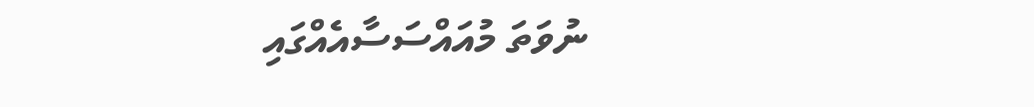ނުވަތަ މުއައްސަސާއެއްގައި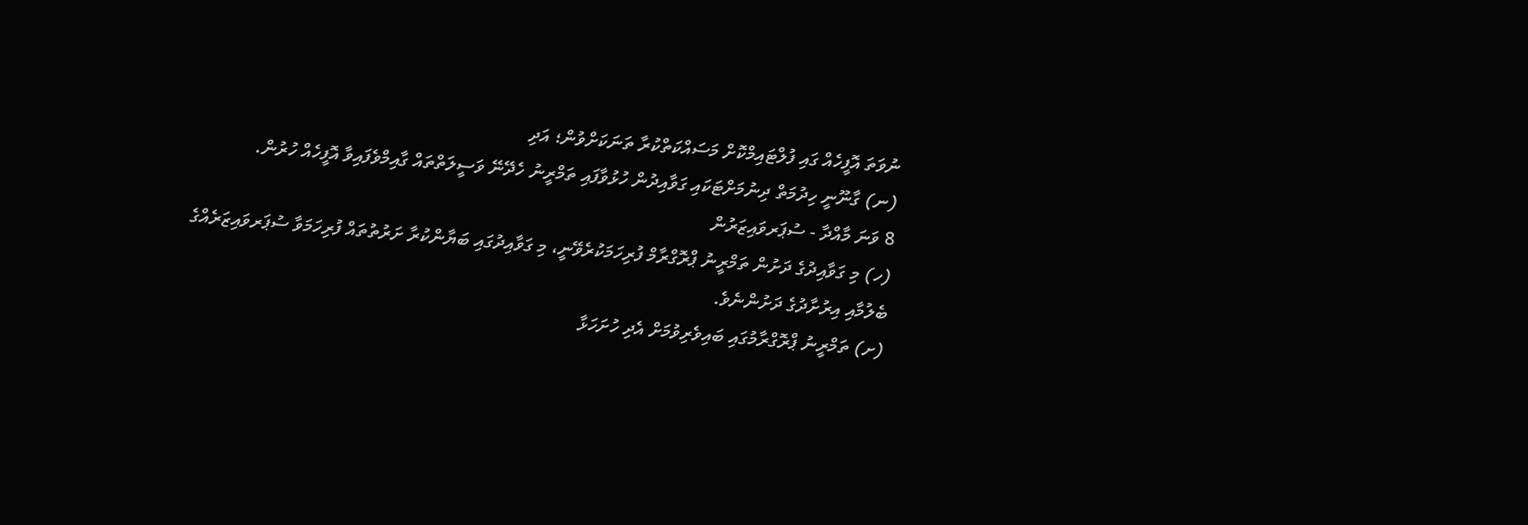ނުވަތަ އޮފީހެއް ގައި ފުލްޓައިމްކޮށް މަސައްކަތްކުރާ ތަނަކަށްވުން؛ އަދި
(ނ) ގާނޫނީ ހިދުމަތް ދިނުމަށްޓަކައި ގަވާއިދުން ހުޅުވާފައި ތަމްރީނު ހެދޭނޭ ވަސީލަތްތައް ގާއިމްވެފައިވާ އޮފީހެއް ހުރުން.
8 ވަނަ މާއްދާ - ސުޕަރވައިޒަރުން
(ހ) މި ގަވާއިދުގެ ދަށުން ތަމްރީނު ޕްރޮގްރާމް ފުރިހަމަކުރެވޭނީ، މި ގަވާއިދުގައި ބަޔާންކުރާ ށަރުތުތައް ފުރިހަމަވާ ސުޕަރވައިޒަރެއްގެ ބެލުމާއި އިރުށާދުގެ ދަށުންނެވެ.
(ށ) ތަމްރީނު ޕްރޮގްރާމުގައި ބައިވެރިވުމަށް އެދި ހުށަހަޅާ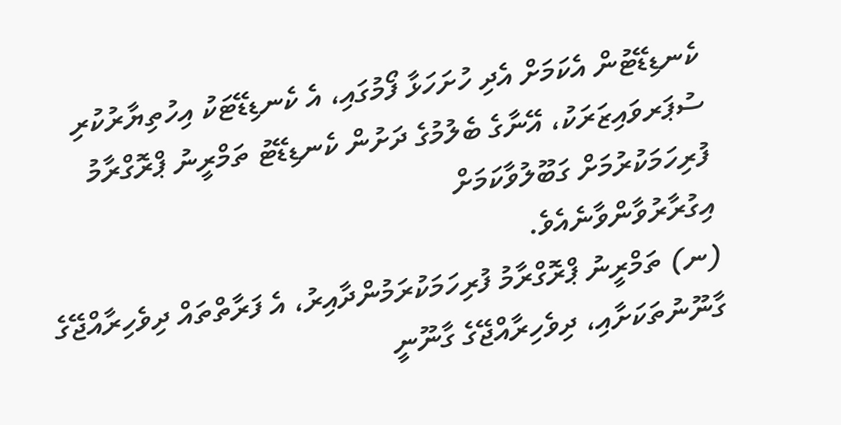ކެނޑިޑޭޓުން އެކަމަށް އެދި ހުށަހަޅާ ފޯމުގައި، އެ ކެނޑިޑޭޓަކު އިހުތިޔާރުކުރި ސުޕަރވައިޒަރަކު، އޭނާގެ ބެލުމުގެ ދަށުން ކެނޑިޑޭޓު ތަމްރީނު ޕްރޮގްރާމު ފުރިހަމަކުރުމަށް ގަބޫލުވާކަމަށް
އިގުރާރުވާންވާނެއެވެ.
(ނ) ތަމްރީނު ޕްރޮގްރާމު ފުރިހަމަކުރަމުންދާއިރު، އެ ފަރާތްތައް ދިވެހިރާއްޖޭގެ ގާނޫނުތަކަށާއި، ދިވެހިރާއްޖޭގެ ގާނޫނީ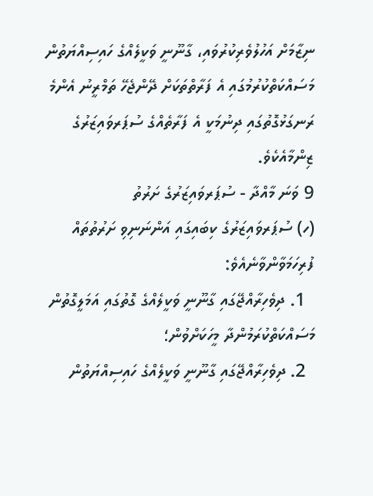ނިޒާމަށް އަހުލުވެރިކުރުވައި، ގާނޫނީ ވަކީލެއްގެ ހައިސިއްޔަތުން މަސައްކަތްކުރުމުގައި އެ ފަރާތްތަކަށް ދޭންޖެހޭ ތަމްރީނު އެންމެ ރަނގަޅުގޮތުގައި ދިނުމަކީ އެ ފަރާތެއްގެ ސުޕަރވައިޒަރުގެ ޒިންމާއެކެވެ.
9 ވަނަ މާއްދާ - ސުޕަރވައިޒަރުގެ ށަރުތު
(ހ) ސުޕަރވައިޒަރުގެ ކިބައިގައި އަންނަނިވި ށަރުތުތައް ފުރިހަމަވާންވާނެއެވެ:
  1. ދިވެހިރާއްޖޭގައި ގާނޫނީ ވަކީލެއްގެ ގޮތުގައި އަމަލީގޮތުން މަސައްކަތްކުރަމުންދާ މީހަކަށްވުން؛
  2. ދިވެހިރާއްޖޭގައި ގާނޫނީ ވަކީލެއްގެ ހައިސިއްޔަތުން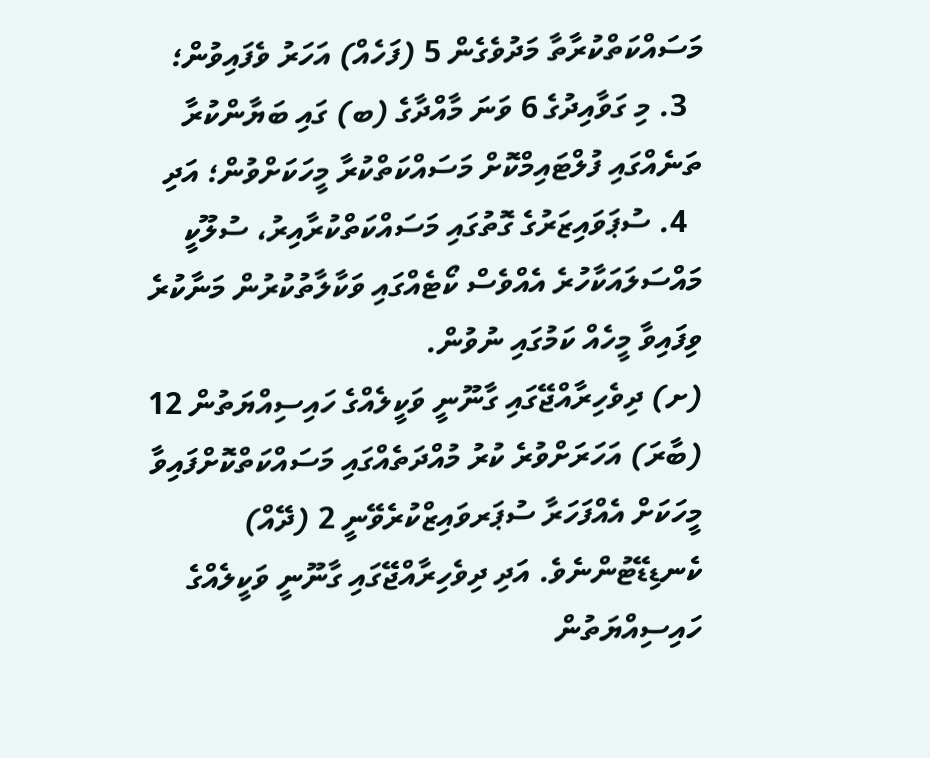މަސައްކަތްކުރާތާ މަދުވެގެން 5 (ފަހެއް) އަހަރު ވެފައިވުން؛
  3. މި ގަވާއިދުގެ 6 ވަނަ މާއްދާގެ (ބ) ގައި ބަޔާންކުރާ ތަނެއްގައި ފުލްޓައިމްކޮށް މަސައްކަތްކުރާ މީހަކަށްވުން؛ އަދި
  4. ސުޕަވައިޒަރުގެ ގޮތުގައި މަސައްކަތްކުރާއިރު، ސުލޫކީ މައްސަލައަކާހުރެ އެއްވެސް ކޯޓެއްގައި ވަކާލާތުކުރުން މަނާކުރެ ވިފައިވާ މީހެއް ކަމުގައި ނުވުން.
(ށ) ދިވެހިރާއްޖޭގައި ގާނޫނީ ވަކީލެއްގެ ހައިސިއްޔަތުން 12 (ބާރަ) އަހަރަށްވުރެ ކުރު މުއްދަތެއްގައި މަސައްކަތްކޮށްފައިވާ މީހަކަށް އެއްފަހަރާ ސުޕަރވައިޒްކުރެވޭނީ 2 (ދޭއް) ކެނޑިޑޭޓުންނެވެ. އަދި ދިވެހިރާއްޖޭގައި ގާނޫނީ ވަކީލެއްގެ ހައިސިއްޔަތުން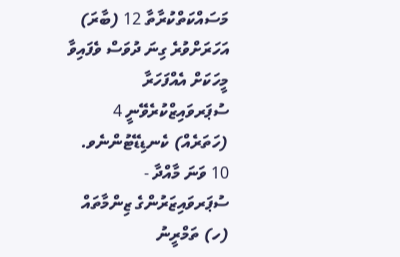މަސައްކަތްކުރާތާ 12 (ބާރަ) އަހަރަށްވުރެ ގިނަ ދުވަސް ވެފައިވާ މީހަކަށް އެއްފަހަރާ ސުޕަރވައިޒްކުރެވޭނީ 4 (ހަތަރެއް) ކެނޑިޑޭޓުންނެވ.
10 ވަނަ މާއްދާ - ސުޕަރވައިޒަރުންގެ ޒިންމާތައް
(ހ) ތަމްރީނު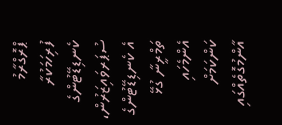ޕްރޮގްރާމު ފުރިހަމަކުރާ ކެނޑިޑޭޓުންގެ ސުޕަރވައިޒަރުން، އެ ކެނޑިޑޭޓުންގެ ތަމްރީނާ ގުޅޭ އެންމެހައި ކަންކަމަށް އާންމުގޮތެއްގައި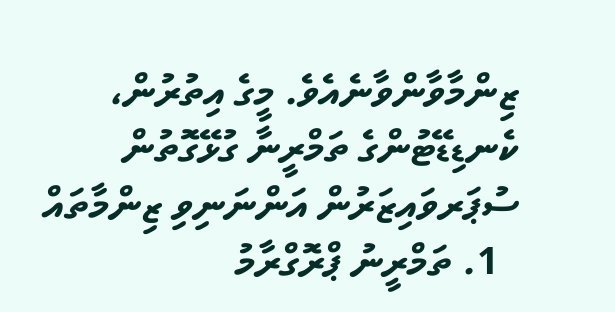ޒިންމާވާންވާނެއެވެ. މީގެ އިތުރުން، ކެނޑިޑޭޓުންގެ ތަމްރީނާ ގުޅޭގޮތުން ސުޕަރވައިޒަރުން އަންނަނިވި ޒިންމާތައް
  1. ތަމްރީނު ޕްރޮގްރާމު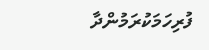ފުރިހަމަކުރަމުންދާ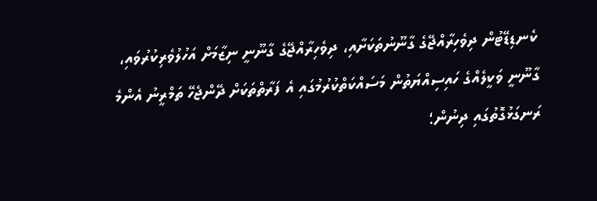ކެނޑިޑޭޓުން ދިވެހިރާއްޖޭގެ ގާނޫނުތަކަށާއި، ދިވެހިރާއްޖޭގެ ގާނޫނީ ނިޒާމަށް އަހުލުވެރިކުރުވައި، ގާނޫނީ ވަކީލެއްގެ ހައިސިއްޔަތުން މަސައްކަތްކުރުމުގައި އެ ފަރާތްތަކަށް ދޭންޖެހޭ ތަމްރީނު އެންމެ ރަނގަޅުގޮތުގައި ދިނުން؛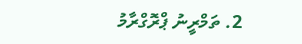2. ތަމްރީނު ޕްރޮގްރާމު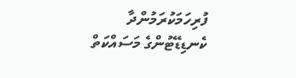ފުރިހަމަކުރަމުންދާ ކެނޑިޑޭޓުންގެ މަސައްކަތް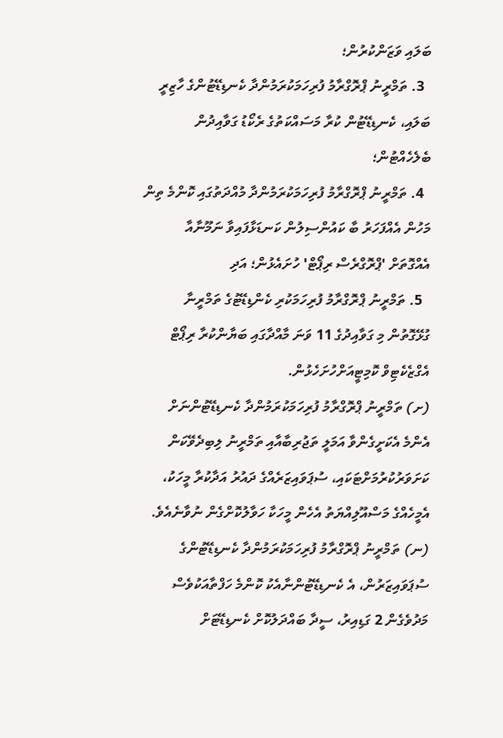ބަލައި ވަޒަންކުރުން؛
  3. ތަމްރީނު ޕްރޮގްރާމު ފުރިހަމަކުރަމުންދާ ކެނޑިޑޭޓުންގެ ހާޒިރީ ބަލައި، ކެނޑިޑޭޓުން ކުރާ މަސައްކަތުގެ ރެކޯޑު ގަވާއިދުން ބެލެހެއްޓުން؛
  4. ތަމްރީނު ޕްރޮގްރާމު ފުރިހަމަކުރަމުންދާ މުއްދަތުގައި ކޮންމެ ތިން މަހުން އެއްފަހަރު ބާ ކައުންސިލުން ކަނޑަޅާފައިވާ ނަމޫނާއާ އެއްގޮތަށް 'ޕްރޮގްރެސް ރިޕޯޓް' ހުށައެޅުން؛ އަދި
  5. ތަމްރީނު ޕްރޮގްރާމު ފުރިހަމަކުރި ކެންޑިޑޭޓުގެ ތަމްރީނާ ގުޅޭގޮތުން މި ގަވާއިދުގެ 11 ވަނަ މާއްދާގައި ބަޔާންކުރާ ރިޕޯޓް އެގްޒެކެޓިވް ކޮމިޓީއަށްހުށަހެޅުން.
(ށ) ތަމްރީނު ޕްރޮގްރާމު ފުރިހަމަކުރަމުންދާ ކެނޑިޑޭޓުންނަށް އެންމެ އެކަށީގެންވާ އަމަލީ ތަޖުރިބާއާއި ތަމްރީނު ލިބިދެވޭކަން ކަށަވަރުކުރުމަށްޓަކައި، ސުޕަވައިޒަރެއްގެ ދައުރު އަދާކުރާ މީހަކު، އެމީހެއްގެ މަސްއޫލިއްޔަތު އެހެން މީހަކާ ހަވާލުކޮށްގެން ނުވާނެއެވެ.
(ނ) ތަމްރީނު ޕްރޮގްރާމު ފުރިހަމަކުރަމުންދާ ކެނޑިޑޭޓުންގެ ސުޕަވައިޒަރުން، އެ ކެނޑިޑޭޓުންނާއެކު ކޮންމެ ހަފްތާއަކުވެސް މަދުވެގެން 2 ގަޑިއިރު، ސީދާ ބައްދަލުކޮށް ކެނޑިޑޭޓަށް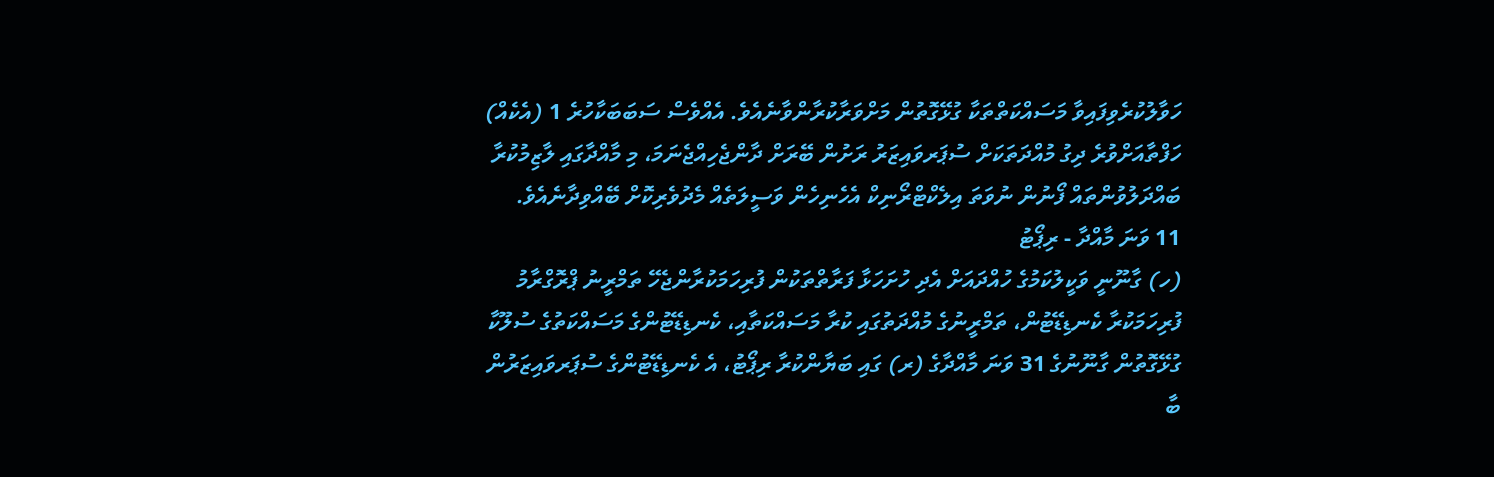ހަވާލުކުރެވިފައިވާ މަސައްކަތްތަކާ ގުޅޭގޮތުން މަށްވަރާކުރާންވާނެއެވެ. އެއްވެސް ސަބަބަކާހުރެ 1 (އެކެއް) ހަފްތާއަށްވުރެ ދިގު މުއްދަތަކަށް ސުޕަރވައިޒަރު ރަށުން ބޭރަށް ދާންޖެހިއްޖެނަމަ، މި މާއްދާގައި ލާޒިމުކުރާ ބައްދަލުވުންތައް ފޯނުން ނުވަތަ އިލެކްޓްރޯނިކް އެހެނިހެން ވަސީލަތެއް މެދުވެރިކޮށް ބޭއްވިދާނެއެވެ.
11 ވަނަ މާއްދާ - ރިޕޯޓު
(ހ) ގާނޫނީ ވަކީލުކަމުގެ ހުއްދައަށް އެދި ހުށަހަޅާ ފަރާތްތަކުން ފުރިހަމަކުރާންޖެހޭ ތަމްރީނު ޕްރޮގްރާމު ފުރިހަމަކުރާ ކެނޑިޑޭޓުން، ތަމްރީނުގެ މުއްދަތުގައި ކުރާ މަސައްކަތާއި، ކެނޑިޑޭޓުންގެ މަސައްކަތުގެ ސުލޫކާ ގުޅޭގޮތުން ގާނޫނުގެ 31 ވަނަ މާއްދާގެ (ރ) ގައި ބަޔާންކުރާ ރިޕޯޓު، އެ ކެނޑިޑޭޓުންގެ ސުޕަރވައިޒަރުން ބާ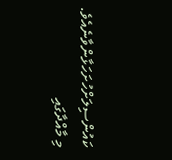ކައުންސިލަށްހުށަހަޅާންވާނެއެވެ. މި މާއްދާގައި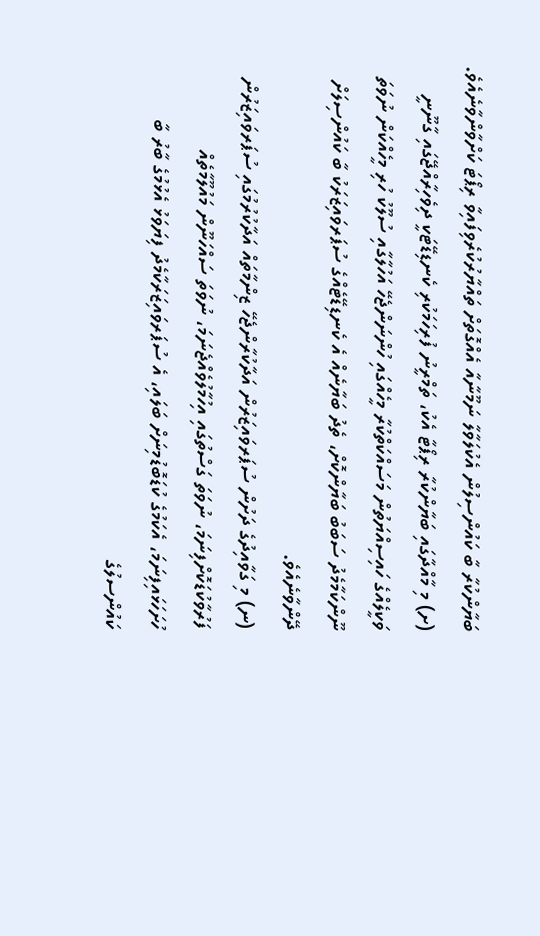ބަޔާންކުރާ ބާ ކައުންސިލުން އެކުލަވާލާ ނަމޫނާއާ އެއްގޮތަށް ތައްޔާރުކުރެވިފައިވާ ރިޕޯޓަ ކަށްވާންވާނެއެވެ.
(ށ) މި މާއްދާގައި ބަޔާންކުރާ ރިޕޯޓާ އެކު، ތަމްރީނު ފުރިހަމަކުރި ކެނޑިޑޭޓަކީ ދިވެހިރާއްޖޭގައި ގާނޫނީ ވަކީލެއްގެ ހައިސިއްޔަތުން މަސައްކަތްކުރާ މީހެއްގައި ހުންނަންޖެހޭ އަހުލާގާއި ސުލޫކު ހުރި މީހެއްކަން ނުވަތަ ނޫންކަމާމެދު ސަބަބު ބަޔާންކޮށް، ތެދު ބަޔާނެއް އެ ކެނޑިޑޭޓެއްގެ ސުޕަރވައިޒަރަކު ބާ ކައުންސިލަށް ދޭންވާނެއެވެ.
(ނ) މި ގަވާއިދުގެ ދަށުން ސުޕަރވައިޒަރުން އަދާކުރާންޖެހޭ ޒިންމާތައް އަދާކުރުމުގައި ސުޕަރވައިޒަރުން ފަރުވާކުޑަކޮށްފިނަމަ، ނުވަތަ ގަސްތުގައި އިހުމާލުވެއްޖެނަމަ، ނުވަތަ ސައްހަނޫން މައުލޫމާތެއް ހުށަހަޅައިފިނަމަ، އެކަމުގެ ކުޑަބޮޑުމިނަށް ބަލައި، އެ ސުޕަރވައިޒަރަކާމެދު ފިޔަވަޅު އެޅުމުގެ ބާރު ބާ ކައުންސލުގެ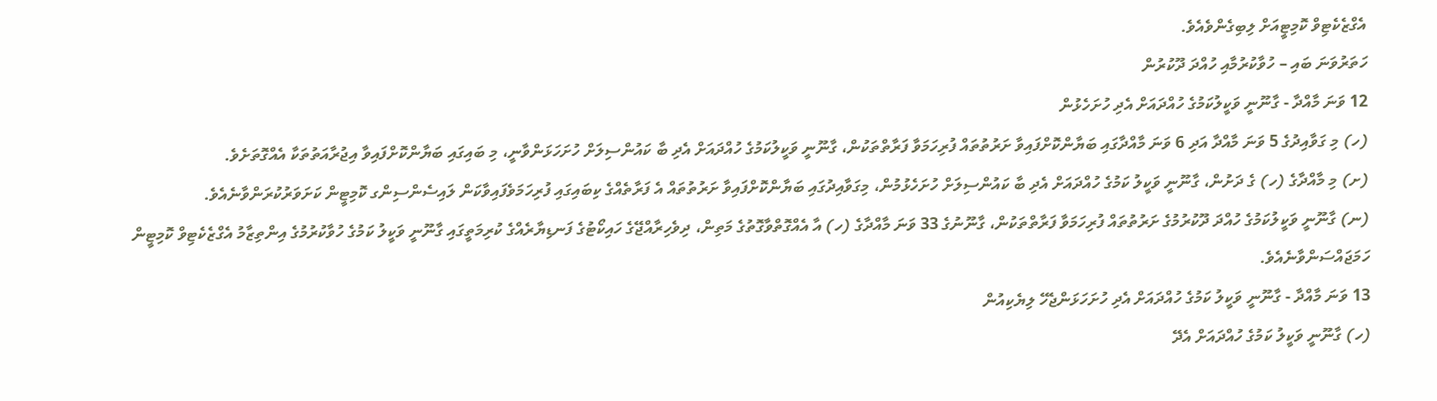އެގްޒެކެޓިވް ކޮމިޓީއަށް ލިބިގެންވެއެވެ.
ހަތަރުވަނަ ބައި – ހުވާކުރުމާއި ހުއްދަ ދޫކުރުން
12 ވަނަ މާއްދާ - ގާނޫނީ ވަކީލުކަމުގެ ހުއްދައަށް އެދި ހުށަހެޅުން
(ހ) މި ގަވާއިދުގެ 5 ވަނަ މާއްދާ އަދި 6 ވަނަ މާއްދާގައި ބަޔާންކޮށްފައިވާ ށަރުތުތައް ފުރިހަމަވާ ފަރާތްތަކުން، ގާނޫނީ ވަކީލުކަމުގެ ހުއްދައަށް އެދި ބާ ކައުންސިލަށް ހުށަހަޅަންވާނީ، މި ބައިގައި ބަޔާންކޮށްފައިވާ އިޖުރާއަތުތަކާ އެއްގޮތަށެވެ.
(ށ) މި މާއްދާގެ (ހ) ގެ ދަށުން، ގާނޫނީ ވަކީލު ކަމުގެ ހުއްދައަށް އެދި ބާ ކައުންސިލަށް ހުށަހެޅުމުން، މިގަވާއިދުގައި ބަޔާންކޮށްފައިވާ ށަރުތުތައް އެ ފަރާތެއްގެ ކިބައިގައި ފުރިހަމަވެފައިވާކަން ލައިސެންސިންގ ކޮމިޓީން ކަށަވަރުކުރަންވާނެއެވެ.
(ނ) ގާނޫނީ ވަކީލުކަމުގެ ހުއްދަ ދޫކުރުމުގެ ށަރުތުތައް ފުރިހަމަވާ ފަރާތްތަކުން، ގާނޫނުގެ 33 ވަނަ މާއްދާގެ (ހ) އާ އެއްގޮތްވާގޮތުގެ މަތިން، ދިވެހިރާއްޖޭގެ ހައިކޯޓުގެ ފަނޑިޔާރެއްގެ ކުރިމަތީގައި ގާނޫނީ ވަކީލު ކަމުގެ ހުވާކުރުމުގެ އިންތިޒާމު އެގްޒެކެޓިވް ކޮމިޓީން ހަމަޖައްސަންވާނެއެވެ.
13 ވަނަ މާއްދާ - ގާނޫނީ ވަކީލު ކަމުގެ ހުއްދައަށް އެދި ހުށަހަޅަންޖެހޭ ލިޔެކިއުން
(ހ) ގާނޫނީ ވަކީލު ކަމުގެ ހުއްދައަށް އެދޭ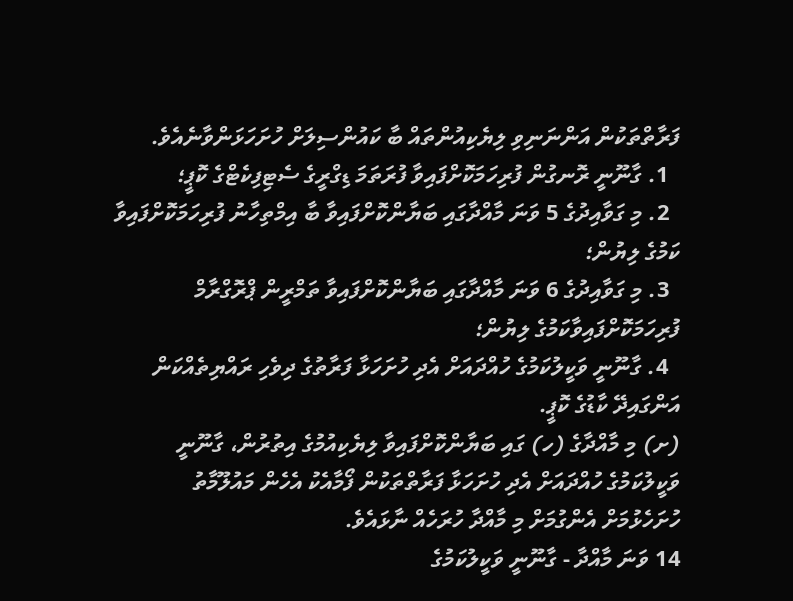ފަރާތްތަކުން އަންނަނިވި ލިޔެކިއުންތައް ބާ ކައުންސިލަށް ހުށަހަޅަންވާނެއެވެ.
  1. ގާނޫނީ ރޮނގުން ފުރިހަމަކޮށްފައިވާ ފުރަތަމަ ޑިގްރީގެ ސެޓިފިކެޓްގެ ކޮޕީ؛
  2. މި ގަވާއިދުގެ 5 ވަނަ މާއްދާގައި ބަޔާންކޮށްފައިވާ ބާ އިމްތިހާނު ފުރިހަމަކޮށްފައިވާ ކަމުގެ ލިޔުން؛
  3. މި ގަވާއިދުގެ 6 ވަނަ މާއްދާގައި ބަޔާންކޮށްފައިވާ ތަމްރީން ޕްރޮގްރާމް ފުރިހަމަކޮށްފައިވާކަމުގެ ލިޔުން؛
  4. ގާނޫނީ ވަކީލުކަމުގެ ހުއްދައަށް އެދި ހުށަހަޅާ ފަރާތުގެ ދިވެހި ރައްޔިތެއްކަން އަންގައިދޭ ކާޑުގެ ކޮޕީ.
(ށ) މި މާއްދާގެ (ހ) ގައި ބަޔާންކޮށްފައިވާ ލިޔެކިއުމުގެ އިތުރުން، ގާނޫނީ ވަކީލުކަމުގެ ހުއްދައަށް އެދި ހުށަހަޅާ ފަރާތްތަކުން ފޯމާއެކު އެހެން މައުލޫމާތު ހުށަހެޅުމަށް އެންގުމަށް މި މާއްދާ ހުރަހެއް ނާޅައެވެ.
14 ވަނަ މާއްދާ - ގާނޫނީ ވަކީލުކަމުގެ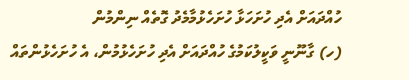ހުއްދައަށް އެދި ހުށަހަޅާ ހުށަހެޅުމާމެދު ގޮތެއް ނިންމުން
(ހ) ގާނޫނީ ވަކީލުކަމުގެ ހުއްދައަށް އެދި ހުށަހެޅުމުން، އެ ހުށަހެޅުންތައް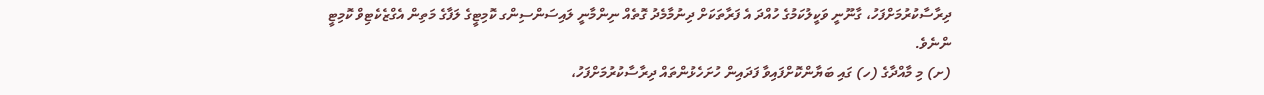ދިރާސާކުރުމަށްފަހު، ގާނޫނީ ވަކީލުކަމުގެ ހުއްދަ އެ ފަރާތަކަށް ދިނުމާމެދު ގޮތެއް ނިންމާނީ ލައިސަންސިންގ ކޮމިޓީގެ ލަފާގެ މަތިން އެގްޒެކެޓިވް ކޮމިޓީ ންނެވެ.
(ށ) މި މާއްދާގެ (ހ) ގައި ބަޔާންކޮށްފައިވާ ފަދައިން ހުށަހެޅުންތައް ދިރާސާކުރުމަށްފަހު،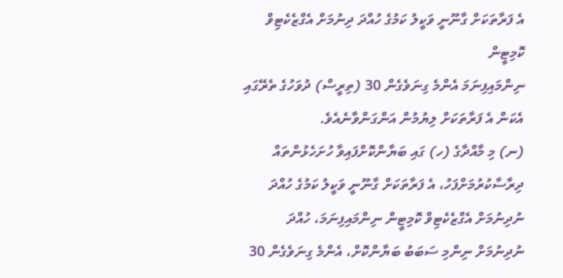އެ ފަރާތަކަށް ގާނޫނީ ވަކީލު ކަމުގެ ހުއްދަ ދިނުމަށް އެގްޒެކެޓިވް ކޮމިޓީން
ނިންމައިފިނަމަ އެންމެ ގިނަވެގެން 30 (ތިރީސް) ދުވަހުގެ ތެރޭގައި އެކަން އެ ފަރާތަކަށް ލިޔުމުން އަންގަންވާނެއެވެ.
(ނ) މި މާއްދާގެ (ހ) ގައި ބަޔާންކޮށްފައިވާ ހުށަހެޅުންތައް ދިރާސާކުރުމަށްފަހު، އެ ފަރާތަކަށް ގާނޫނީ ވަކީލު ކަމުގެ ހުއްދަ ނުދިނުމަށް އެގްޒެކެޓިވް ކޮމިޓީން ނިންމައިފިނަމަ، ހުއްދަ ނުދިނުމަށް ނިންމި ސަބަބު ބަޔާންކޮށް، އެންމެ ގިނަވެގެން 30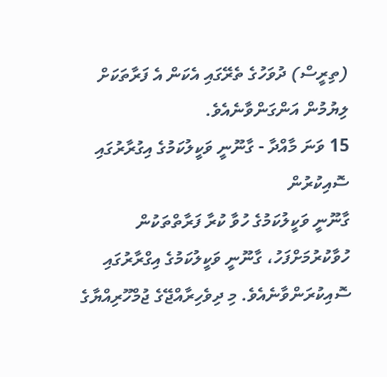(ތިރީސް) ދުވަހުގެ ތެރޭގައި އެކަން އެ ފަރާތަކަށް ލިޔުމުން އަންގަންވާނެއެވެ.
15 ވަނަ މާއްދާ - ގާނޫނީ ވަކީލުކަމުގެ އިގުރާރުގައި ސޮއިކުރުން
ގާނޫނީ ވަކީލުކަމުގެ ހުވާ ކުރާ ފަރާތްތަކުން ހުވާކުރުމަށްފަހު، ގާނޫނީ ވަކީލުކަމުގެ އިގްރާރުގައި ސޮއިކުރަންވާނެއެވެ. މި ދިވެހިރާއްޖޭގެ ޖުމްހޫރިއްޔާގެ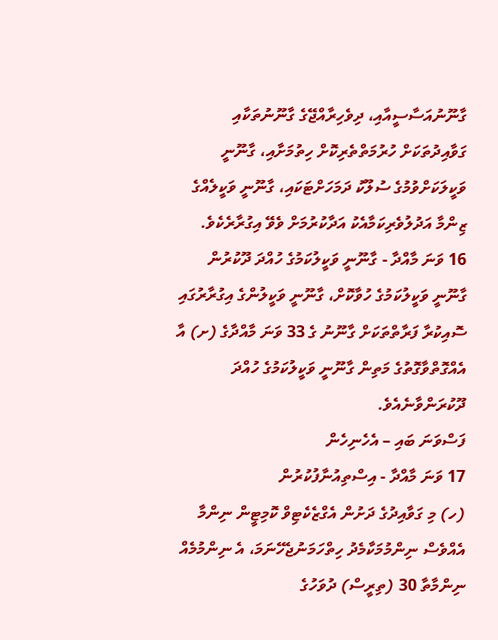ގާނޫނުއަސާސީއާއި، ދިވެހިރާއްޖޭގެ ގާނޫނުތަކާއި ގަވާއިދުތަކަށް ހުރުމަތްތެރިކޮށް ހިތުމަށާއި، ގާނޫނީ ވަކީލަކަށްވުމުގެ ސުލޫކު ދަމަހަށްޓަކައި، ގާނޫނީ ވަކީލެއްގެ ޒިންމާ އަދުލުވެރިކަމާއެކު އަދާކުރުމަށް ވެވޭ އިގުރާރެކެވެ.
16 ވަނަ މާއްދާ - ގާނޫނީ ވަކީލުކަމުގެ ހުއްދަ ދޫކުރުން
ގާނޫނީ ވަކީލުކަމުގެ ހުވާކޮށް، ގާނޫނީ ވަކީލުންގެ އިގުރާރުގައި ސޮއިކުރާ ފަރާތްތަކަށް ގާނޫނު ގެ 33 ވަނަ މާއްދާގެ (ށ) އާ އެއްގޮތްވާގޮތުގެ މަތިން ގާނޫނީ ވަކީލުކަމުގެ ހުއްދަ ދޫކުރަންވާނެއެވެ.
ފަސްވަނަ ބައި – އެހެނިހެން
17 ވަނަ މާއްދާ - އިސްތިއުނާފުކުރުން
(ހ) މި ގަވާއިދުގެ ދަށުން އެގްޒެކެޓިވް ކޮމިޓީން ނިންމާ އެއްވެސް ނިންމުމަކާމެދު ހިތްހަމަނުޖެހޭނަމަ، އެ ނިންމުމެއް ނިންމާތާ 30 (ތިރީސް) ދުވަހުގެ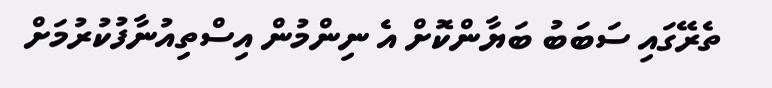ތެރޭގައި ސަބަބު ބަޔާންކޮށް އެ ނިންމުން އިސްތިއުނާފުކުރުމަށް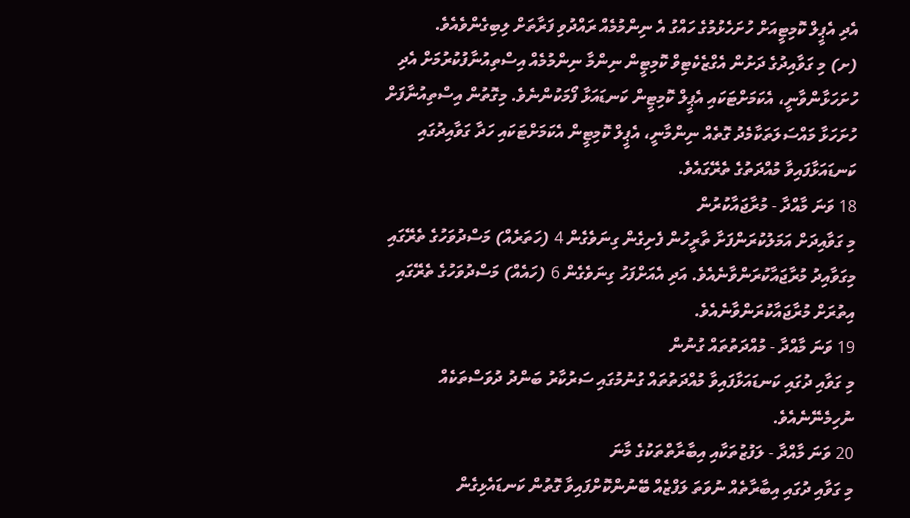އެދި އެޕީލް ކޮމިޓީއަށް ހުށަހެޅުމުގެ ހައްގު އެ ނިންމުމެއް ރައްދުވި ފަރާތަށް ލިބިގެންވެއެވެ.
(ށ) މި ގަވާއިދުގެ ދަށުން އެގްޒެކެޓިވް ކޮމިޓީން ނިންމާ ނިންމުމެއް އިސްތިއުނާފުކުރުމަށް އެދި ހުށަހަޅާންވާނީ، އެކަމަށްޓަކައި އެޕީލް ކޮމިޓީން ކަނޑައަޅާ ފޯމަކުންނެވެ. މިގޮތުން އިސްތިއުނާފަށް ހުށަހަޅާ މައްސަލަތަކާމެދު ގޮތެއް ނިންމާނީ، އެޕީލް ކޮމިޓީން އެކަމަށްޓަކައި ހަދާ ގަވާއިދުގައި ކަނޑައަޅާފައިވާ މުއްދަތުގެ ތެރޭގައެވެ.
18 ވަނަ މާއްދާ - މުރާޖައާކުރުން
މި ގަވާއިދަށް އަމަލުކުރަންފަށާ ތާރީހުން ފެށިގެން ގިނަވެގެން 4 (ހަތަރެއް) މަސްދުވަހުގެ ތެރޭގައި މިގަވާއިދު މުރާޖައާކުރަންވާނެއެވެ. އަދި އެއަށްފަހު ގިނަވެގެން 6 (ހައެއް) މަސްދުވަހުގެ ތެރޭގައި އިތުރަށް މުރާޖައާކުރަންވާނެއެވެ.
19 ވަނަ މާއްދާ - މުއްދަތުތައް ގުނުން
މި ގަވާއި ދުގައި ކަނޑައަޅާފައިވާ މުއްދަތުތައް ގުނުމުގައި ސަރުކާރު ބަންދު ދުވަސްތަކެއް ނުހިމެނޭނެއެވެ.
20 ވަނަ މާއްދާ - ލަފުޒުތަކާއި އިބާރާތްތަކުގެ މާނަ
މި ގަވާއި ދުގައި އިބާރާތެއް ނުވަތަ ލަފްޒެއް ބޭނުންކޮށްފައިވާ ގޮތުން ކަނޑައެޅިގެން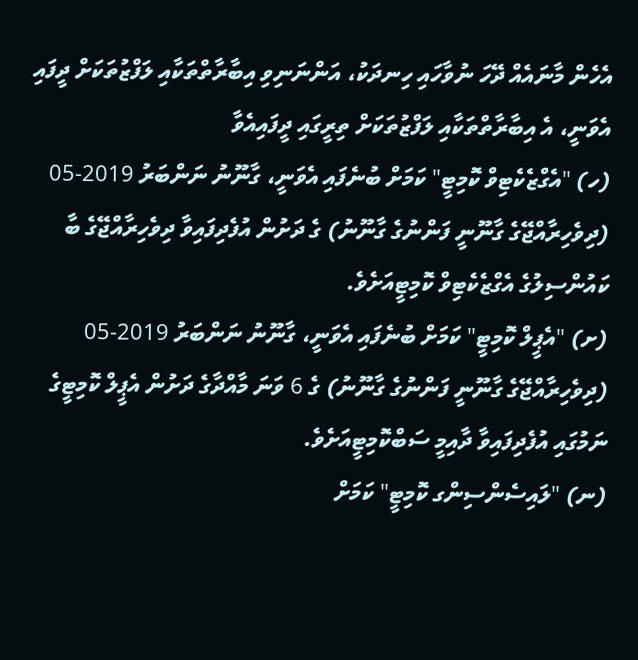އެހެން މާނައެއް ދޭހަ ނުވާހައި ހިނދަކު، އަންނަނިވި އިބާރާތްތަކާއި ލަފްޒުތަކަށް ދީފައި އެވަނީ، އެ އިބާރާތްތަކާއި ލަފްޒުތަކަށް ތިރީގައި ދީފައިއެވާ
(ހ) "އެގްޒެކެޓިވް ކޮމިޓީ" ކަމަށް ބުނެފައި އެވަނީ، ގާނޫނު ނަންބަރު 2019-05 (ދިވެހިރާއްޖޭގެ ގާނޫނީ ފަންނުގެ ގާނޫނު) ގެ ދަށުން އުފެދިފައިވާ ދިވެހިރާއްޖޭގެ ބާ ކައުންސިލުގެ އެގްޒެކެޓިވް ކޮމިޓީއަށެވެ.
(ށ) "އެޕީލް ކޮމިޓީ" ކަމަށް ބުނެފައި އެވަނީ، ގާނޫނު ނަންބަރު 2019-05 (ދިވެހިރާއްޖޭގެ ގާނޫނީ ފަންނުގެ ގާނޫނު) ގެ 6 ވަނަ މާއްދާގެ ދަށުން އެޕީލް ކޮމިޓީގެ ނަމުގައި އުފެދިފައިވާ ދާއިމީ ސަބްކޮމިޓީއަށެވެ.
(ނ) "ލައިސެންސިންގ ކޮމިޓީ" ކަމަށް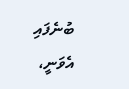ބުނެފައި އެވަނީ،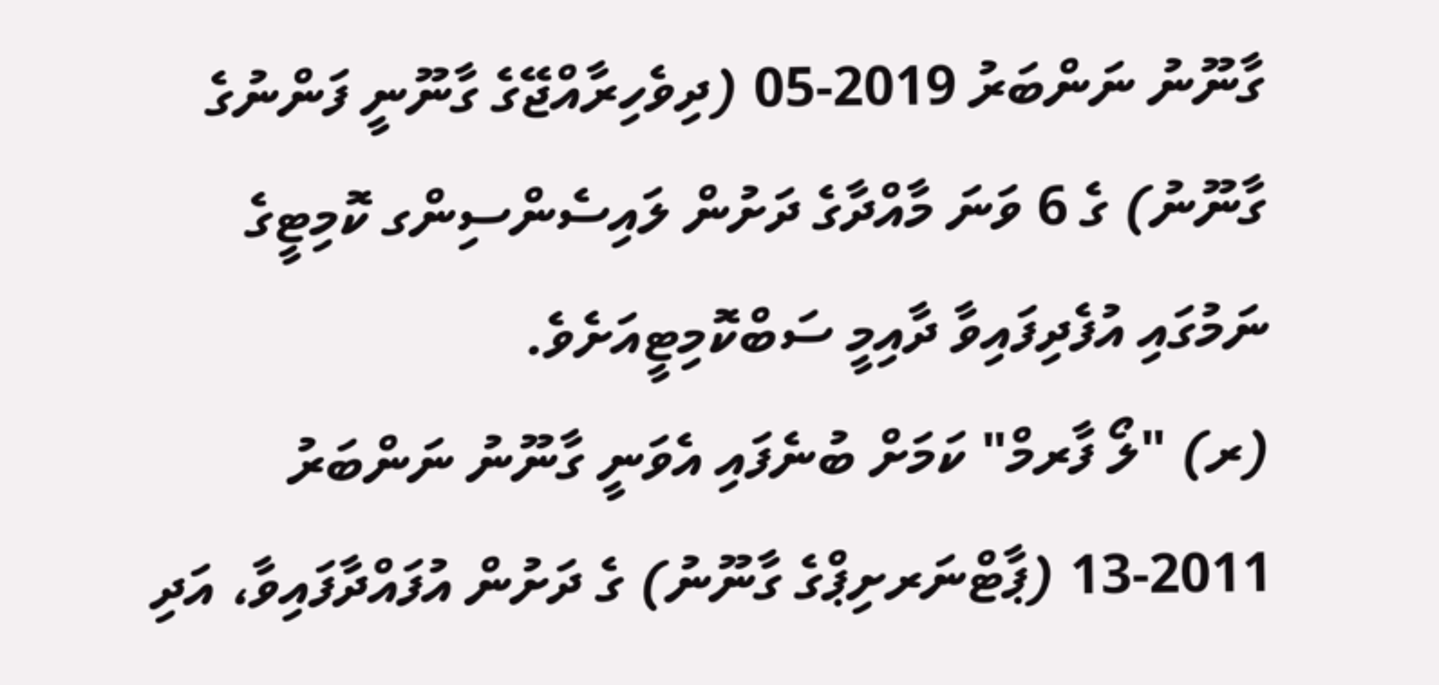ގާނޫނު ނަންބަރު 2019-05 (ދިވެހިރާއްޖޭގެ ގާނޫނީ ފަންނުގެ ގާނޫނު) ގެ 6 ވަނަ މާއްދާގެ ދަށުން ލައިސެންސިންގ ކޮމިޓީގެ ނަމުގައި އުފެދިފައިވާ ދާއިމީ ސަބްކޮމިޓީއަށެވެ.
(ރ) "ލޯ ފާރމް" ކަމަށް ބުނެފައި އެވަނީ ގާނޫނު ނަންބަރު 2011-13 (ޕާޓްނަރށިޕްގެ ގާނޫނު) ގެ ދަށުން އުފައްދާފައިވާ، އަދި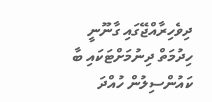ދިވެހިރާއްޖޭގައި ގާނޫނީ ހިދުމަތް ދިނުމަށްޓަކައި ބާ ކައުންސިލުން ހުއްދަ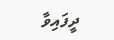ދީފައިވާ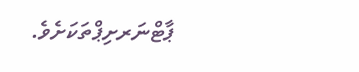ޕާޓްނަރށިޕްތަކަށެވެ.